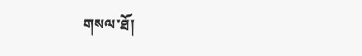གསལ་ཐོ།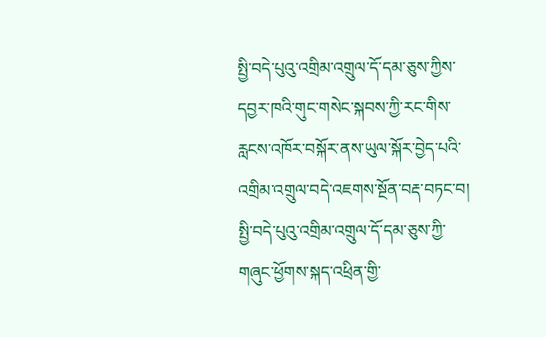སྤྱི་བདེ་པུའུ་འགྲིམ་འགྲུལ་དོ་དམ་ཅུས་ཀྱིས་དབྱར་ཁའི་གུང་གསེང་སྐབས་ཀྱི་རང་གིས་རླངས་འཁོར་བསྐོར་ནས་ཡུལ་སྐོར་བྱེད་པའི་འགྲིམ་འགྲུལ་བདེ་འཇགས་སྔོན་བརྡ་བཏང་བ།
སྤྱི་བདེ་པུའུ་འགྲིམ་འགྲུལ་དོ་དམ་ཅུས་ཀྱི་གཞུང་ཕྱོགས་སྐད་འཕྲིན་གྱི་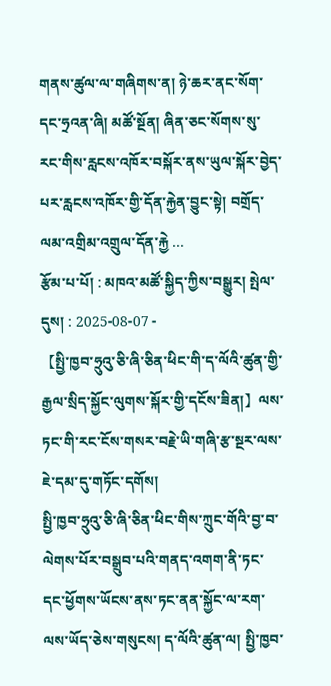གནས་ཚུལ་ལ་གཞིགས་ན། ཉེ་ཆར་ནང་སོག་དང་ཧྲའན་ཞི། མཚོ་སྔོན། ཞིན་ཅང་སོགས་སུ་རང་གིས་རླངས་འཁོར་བསྐོར་ནས་ཡུལ་སྐོར་བྱེད་པར་རླངས་འཁོར་གྱི་དོན་རྐྱེན་བྱུང་སྟེ། བགྲོད་ལམ་འགྲིམ་འགྲུལ་དོན་རྐྱེ ...
རྩོམ་པ་པོ། : མཁའ་མཚོ་སྐྱིད་ཀྱིས་བསྒྱུར། སྤེལ་དུས། : 2025-08-07 -
【སྤྱི་ཁྱབ་ཧྲུའུ་ཅི་ཞི་ཅིན་ཕིང་གི་ད་ལོའི་ཚུན་གྱི་རྒྱལ་སྲིད་སྐྱོང་ལུགས་སྐོར་གྱི་དངོས་ཟིན།】ལས་ཏང་གི་རང་ངོས་གསར་བརྗེ་ཡི་གཞི་རྩ་སྔར་ལས་ཇེ་དམ་དུ་གཏོང་དགོས།
སྤྱི་ཁྱབ་ཧྲུའུ་ཅི་ཞི་ཅིན་ཕིང་གིས་ཀྲུང་གོའི་བྱ་བ་ལེགས་པོར་བསྒྲུབ་པའི་གནད་འགག་ནི་ཏང་དང་ཕྱོགས་ཡོངས་ནས་ཏང་ནན་སྐྱོང་ལ་རག་ལས་ཡོད་ཅེས་གསུངས། ད་ལོའི་ཚུན་ལ། སྤྱི་ཁྱབ་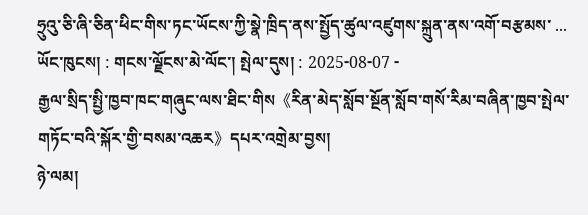ཧྲུའུ་ཅི་ཞི་ཅིན་ཕིང་གིས་ཏང་ཡོངས་ཀྱི་སྣེ་ཁྲིད་ནས་སྤྱོད་ཚུལ་འཛུགས་སྐྲུན་ནས་འགོ་བརྩམས་ ...
ཡོང་ཁུངས། : གངས་ལྗོངས་མེ་ལོང་། སྤེལ་དུས། : 2025-08-07 -
རྒྱལ་སྲིད་སྤྱི་ཁྱབ་ཁང་གཞུང་ལས་ཐིང་གིས《རིན་མེད་སློབ་སྔོན་སློབ་གསོ་རིམ་བཞིན་ཁྱབ་སྤེལ་གཏོང་བའི་སྐོར་གྱི་བསམ་འཆར》དཔར་འགྲེམ་བྱས།
ཉེ་ལམ།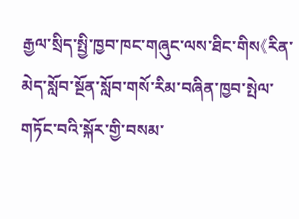རྒྱལ་སྲིད་སྤྱི་ཁྱབ་ཁང་གཞུང་ལས་ཐིང་གིས《རིན་མེད་སློབ་སྔོན་སློབ་གསོ་རིམ་བཞིན་ཁྱབ་སྤེལ་གཏོང་བའི་སྐོར་གྱི་བསམ་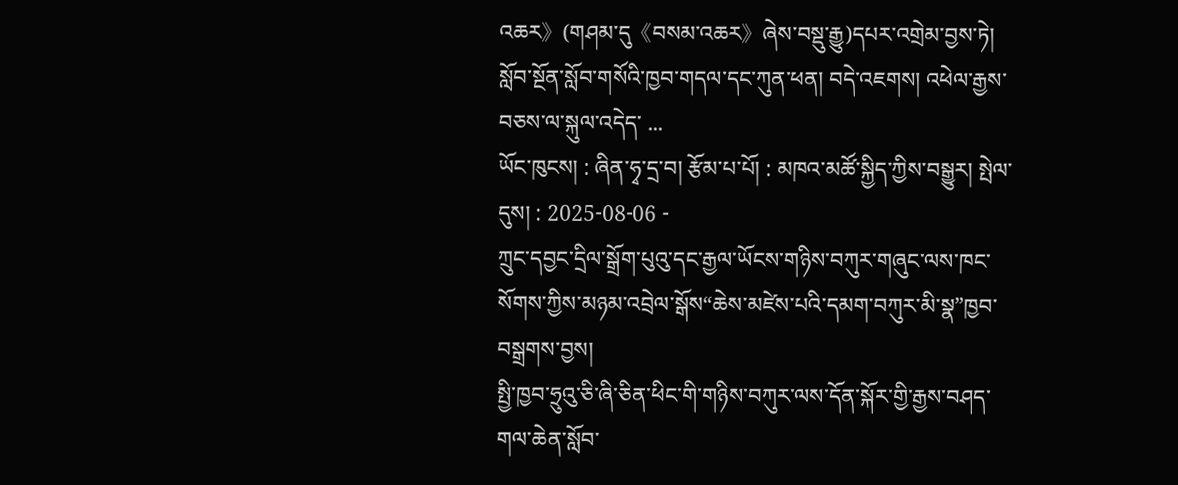འཆར》(གཤམ་དུ《བསམ་འཆར》ཞེས་བསྡུ་རྒྱུ)དཔར་འགྲེམ་བྱས་ཏེ། སློབ་སྔོན་སློབ་གསོའི་ཁྱབ་གདལ་དང་ཀུན་ཕན། བདེ་འཇགས། འཕེལ་རྒྱས་བཅས་ལ་སྐུལ་འདེད་ ...
ཡོང་ཁུངས། : ཞིན་ཧྭ་དྲ་བ། རྩོམ་པ་པོ། : མཁའ་མཚོ་སྐྱིད་ཀྱིས་བསྒྱུར། སྤེལ་དུས། : 2025-08-06 -
ཀྲུང་དབྱང་དྲིལ་སྒྲོག་པུའུ་དང་རྒྱལ་ཡོངས་གཉིས་བཀུར་གཞུང་ལས་ཁང་སོགས་ཀྱིས་མཉམ་འབྲེལ་སྒོས“ཆེས་མཛེས་པའི་དམག་བཀུར་མི་སྣ”ཁྱབ་བསྒྲགས་བྱས།
སྤྱི་ཁྱབ་ཧྲུའུ་ཅི་ཞི་ཅིན་ཕིང་གི་གཉིས་བཀུར་ལས་དོན་སྐོར་གྱི་རྒྱས་བཤད་གལ་ཆེན་སློབ་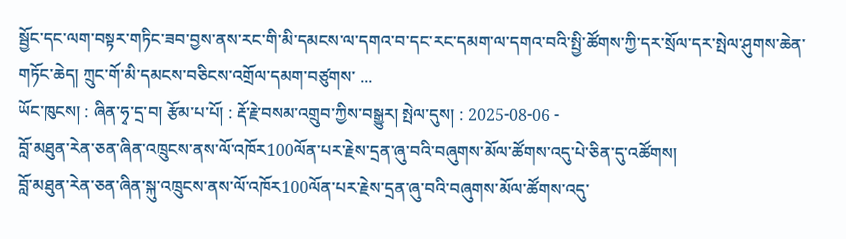སྦྱོང་དང་ལག་བསྟར་གཏིང་ཟབ་བྱས་ནས་རང་གི་མི་དམངས་ལ་དགའ་བ་དང་རང་དམག་ལ་དགའ་བའི་སྤྱི་ཚོགས་ཀྱི་དར་སྲོལ་དར་སྤེལ་ཤུགས་ཆེན་གཏོང་ཆེད། ཀྲུང་གོ་མི་དམངས་བཅིངས་འགྲོལ་དམག་བཙུགས་ ...
ཡོང་ཁུངས། : ཞིན་ཧྭ་དྲ་བ། རྩོམ་པ་པོ། : རྡོ་རྗེ་བསམ་འགྲུབ་ཀྱིས་བསྒྱུར། སྤེལ་དུས། : 2025-08-06 -
བློ་མཐུན་རེན་ཅན་ཞིན་འཁྲུངས་ནས་ལོ་འཁོར100ལོན་པར་རྗེས་དྲན་ཞུ་བའི་བཞུགས་མོལ་ཚོགས་འདུ་པེ་ཅིན་དུ་འཚོགས།
བློ་མཐུན་རེན་ཅན་ཞིན་སྐུ་འཁྲུངས་ནས་ལོ་འཁོར100ལོན་པར་རྗེས་དྲན་ཞུ་བའི་བཞུགས་མོལ་ཚོགས་འདུ་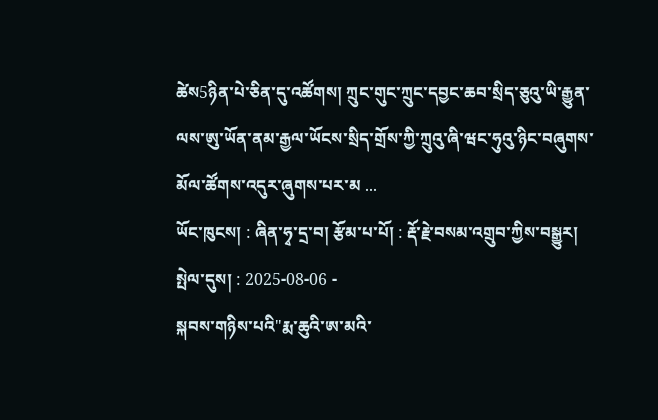ཚེས5ཉིན་པེ་ཅིན་དུ་འཚོགས། ཀྲུང་གུང་ཀྲུང་དབྱང་ཆབ་སྲིད་ཅུའུ་ཡི་རྒྱུན་ལས་ཨུ་ཡོན་ནམ་རྒྱལ་ཡོངས་སྲིད་གྲོས་ཀྱི་ཀྲུའུ་ཞི་ཝང་ཧུའུ་ཉིང་བཞུགས་མོལ་ཚོགས་འདུར་ཞུགས་པར་མ ...
ཡོང་ཁུངས། : ཞིན་ཧྭ་དྲ་བ། རྩོམ་པ་པོ། : རྡོ་རྗེ་བསམ་འགྲུབ་ཀྱིས་བསྒྱུར། སྤེལ་དུས། : 2025-08-06 -
སྐབས་གཉིས་པའི"རྨ་ཆུའི་ཨ་མའི་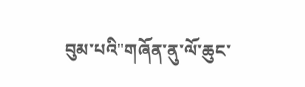བུམ་པའི"གཞོན་ནུ་ལོ་ཆུང་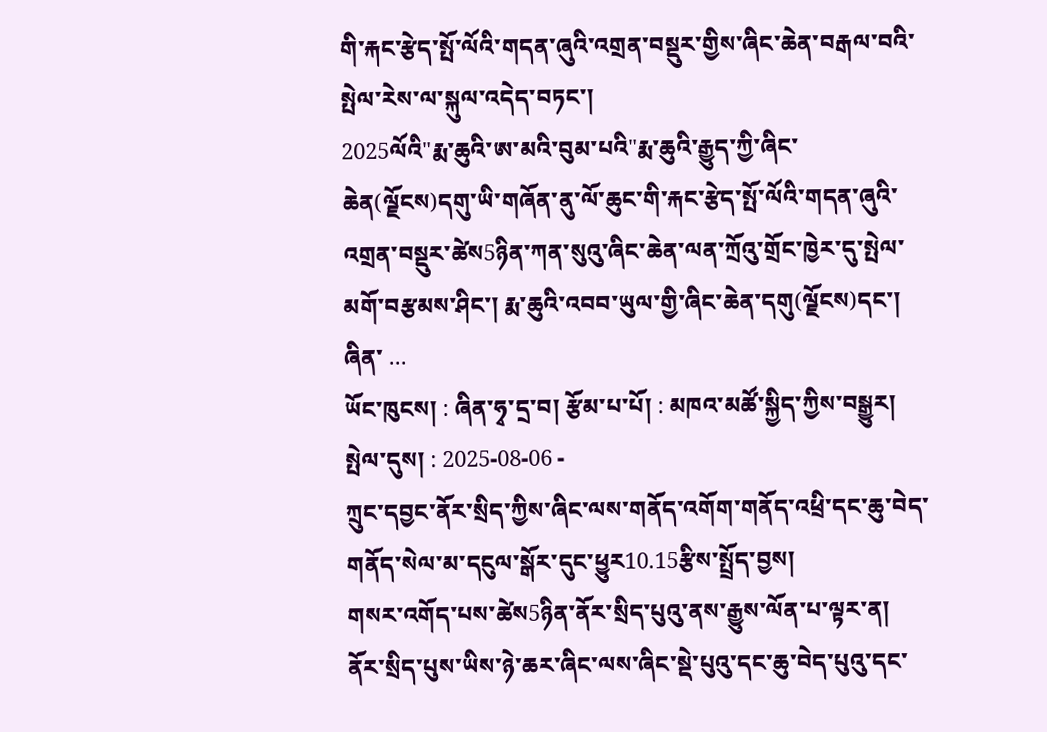གི་རྐང་རྩེད་སྤོ་ལོའི་གདན་ཞུའི་འགྲན་བསྡུར་གྱིས་ཞིང་ཆེན་བརྒལ་བའི་སྤེལ་རེས་ལ་སྐུལ་འདེད་བཏང་།
2025ལོའི"རྨ་ཆུའི་ཨ་མའི་བུམ་པའི"རྨ་ཆུའི་རྒྱུད་ཀྱི་ཞིང་ཆེན(ལྗོངས)དགུ་ཡི་གཞོན་ནུ་ལོ་ཆུང་གི་རྐང་རྩེད་སྤོ་ལོའི་གདན་ཞུའི་འགྲན་བསྡུར་ཚེས5ཉིན་ཀན་སུའུ་ཞིང་ཆེན་ལན་ཀྲོའུ་གྲོང་ཁྱེར་དུ་སྤེལ་མགོ་བརྩམས་ཤིང་། རྨ་ཆུའི་འབབ་ཡུལ་གྱི་ཞིང་ཆེན་དགུ(ལྗོངས)དང་། ཞིན་ ...
ཡོང་ཁུངས། : ཞིན་ཧྭ་དྲ་བ། རྩོམ་པ་པོ། : མཁའ་མཚོ་སྐྱིད་ཀྱིས་བསྒྱུར། སྤེལ་དུས། : 2025-08-06 -
ཀྲུང་དབྱང་ནོར་སྲིད་ཀྱིས་ཞིང་ལས་གནོད་འགོག་གནོད་འཕྲི་དང་ཆུ་བེད་གནོད་སེལ་མ་དངུལ་སྒོར་དུང་ཕྱུར10.15རྩིས་སྤྲོད་བྱས།
གསར་འགོད་པས་ཚེས5ཉིན་ནོར་སྲིད་པུའུ་ནས་རྒྱུས་ལོན་པ་ལྟར་ན། ནོར་སྲིད་པུས་ཡིས་ཉེ་ཆར་ཞིང་ལས་ཞིང་སྡེ་པུའུ་དང་ཆུ་བེད་པུའུ་དང་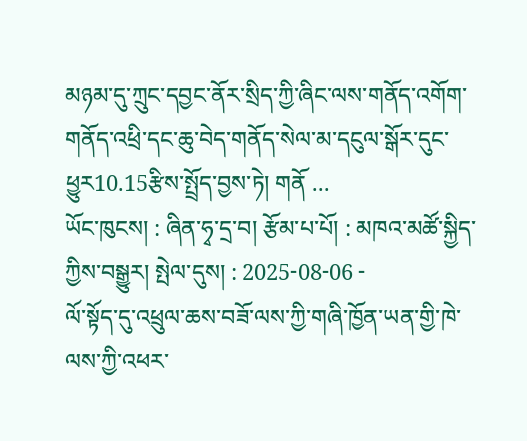མཉམ་དུ་ཀྲུང་དབྱང་ནོར་སྲིད་ཀྱི་ཞིང་ལས་གནོད་འགོག་གནོད་འཕྲི་དང་ཆུ་བེད་གནོད་སེལ་མ་དངུལ་སྒོར་དུང་ཕྱུར10.15རྩིས་སྤྲོད་བྱས་ཏེ། གནོ ...
ཡོང་ཁུངས། : ཞིན་ཧྭ་དྲ་བ། རྩོམ་པ་པོ། : མཁའ་མཚོ་སྐྱིད་ཀྱིས་བསྒྱུར། སྤེལ་དུས། : 2025-08-06 -
ལོ་སྟོད་དུ་འཕྲུལ་ཆས་བཟོ་ལས་ཀྱི་གཞི་ཁྱོན་ཡན་གྱི་ཁེ་ལས་ཀྱི་འཕར་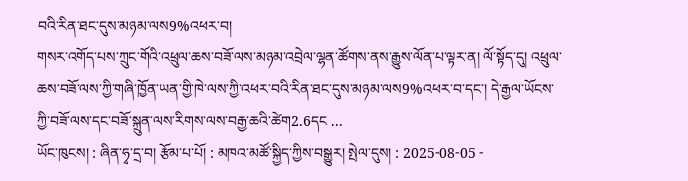བའི་རིན་ཐང་དུས་མཉམ་ལས9%འཕར་བ།
གསར་འགོད་པས་ཀྲུང་གོའི་འཕྲུལ་ཆས་བཟོ་ལས་མཉམ་འབྲེལ་ལྷན་ཚོགས་ནས་རྒྱུས་ལོན་པ་ལྟར་ན། ལོ་སྟོད་དུ། འཕྲུལ་ཆས་བཟོ་ལས་ཀྱི་གཞི་ཁྱོན་ཡན་གྱི་ཁེ་ལས་ཀྱི་འཕར་བའི་རིན་ཐང་དུས་མཉམ་ལས9%འཕར་བ་དང་། དེ་རྒྱལ་ཡོངས་ཀྱི་བཟོ་ལས་དང་བཟོ་སྐྲུན་ལས་རིགས་ལས་བརྒྱ་ཆའི་ཚེག2.6དང ...
ཡོང་ཁུངས། : ཞིན་ཧྭ་དྲ་བ། རྩོམ་པ་པོ། : མཁའ་མཚོ་སྐྱིད་ཀྱིས་བསྒྱུར། སྤེལ་དུས། : 2025-08-05 -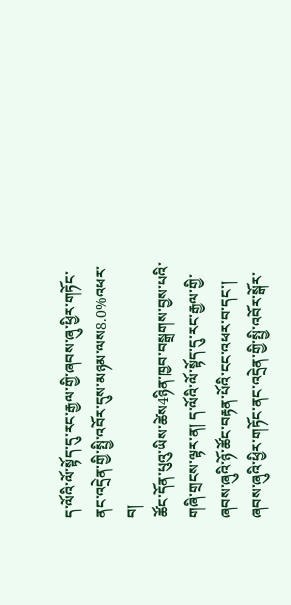ད་ལོའི་ལོ་སྟོད་དུ་རང་རྒྱལ་གྱི་ཞབས་ཞུ་ཕྱིར་གཏོང་ནང་འདྲེན་གྱི་སྤྱི་འབོར་དུས་མཉམ་ལས8.0%འཕར་བ།
ཚོང་དོན་པུའུ་ཡིས་ཚེས4ཉིན་ཁྱབ་བསྒྲགས་བྱས་པའི་གཞི་གྲངས་ལྟར་ན། ད་ལོའི་ལོ་སྟོད་དུ་རང་རྒྱལ་གྱི་ཞབས་ཞུའི་ཉོ་ཚོང་བརྟན་པོའི་ངང་འཕར་བ་དང་། ཞབས་ཞུའི་ཕྱིར་གཏོང་ནང་འདྲེན་གྱི་སྤྱི་འབོར་སྒོར་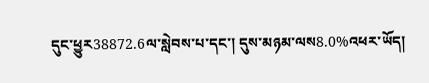དུང་ཕྱུར38872.6ལ་སླེབས་པ་དང་། དུས་མཉམ་ལས8.0%འཕར་ཡོད།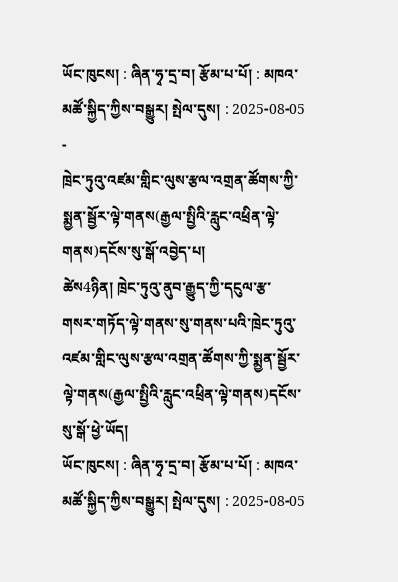ཡོང་ཁུངས། : ཞིན་ཧྭ་དྲ་བ། རྩོམ་པ་པོ། : མཁའ་མཚོ་སྐྱིད་ཀྱིས་བསྒྱུར། སྤེལ་དུས། : 2025-08-05 -
ཁྲེང་ཏུའུ་འཛམ་གླིང་ལུས་རྩལ་འགྲན་ཚོགས་ཀྱི་སྨྱན་སྦྱོར་ལྟེ་གནས(རྒྱལ་སྤྱིའི་རླུང་འཕྲིན་ལྟེ་གནས)དངོས་སུ་སྒོ་འབྱེད་པ།
ཚེས4ཉིན། ཁྲེང་ཏུའུ་ནུབ་རྒྱུད་ཀྱི་དངུལ་རྩ་གསར་གཏོད་ལྟེ་གནས་སུ་གནས་པའི་ཁྲེང་ཏུའུ་འཛམ་གླིང་ལུས་རྩལ་འགྲན་ཚོགས་ཀྱི་སྨྱན་སྦྱོར་ལྟེ་གནས(རྒྱལ་སྤྱིའི་རླུང་འཕྲིན་ལྟེ་གནས)དངོས་སུ་སྒོ་ཕྱེ་ཡོད།
ཡོང་ཁུངས། : ཞིན་ཧྭ་དྲ་བ། རྩོམ་པ་པོ། : མཁའ་མཚོ་སྐྱིད་ཀྱིས་བསྒྱུར། སྤེལ་དུས། : 2025-08-05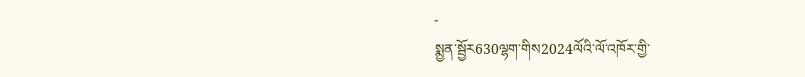-
སྨྱན་སྦྱོར630ལྷག་གིས2024ལོའི་ལོ་འཁོར་གྱི་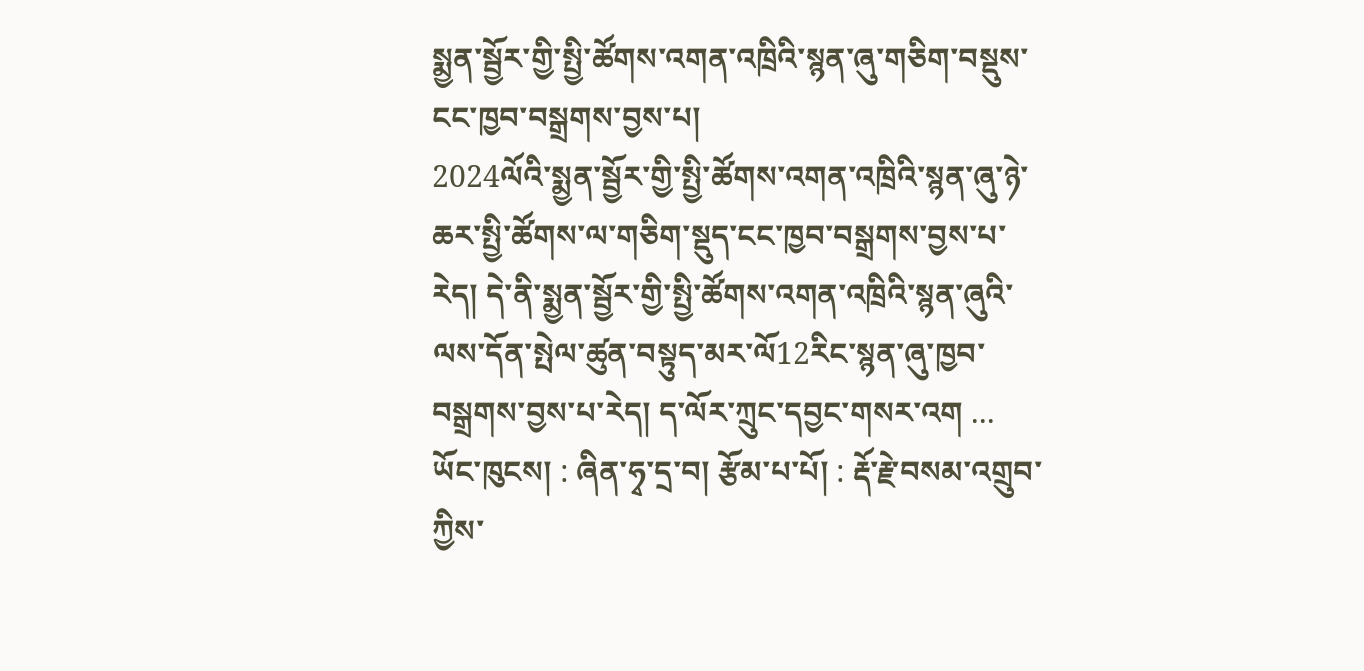སྨྱན་སྦྱོར་གྱི་སྤྱི་ཚོགས་འགན་འཁྲིའི་སྙན་ཞུ་གཅིག་བསྡུས་ངང་ཁྱབ་བསྒྲགས་བྱས་པ།
2024ལོའི་སྨྱན་སྦྱོར་གྱི་སྤྱི་ཚོགས་འགན་འཁྲིའི་སྙན་ཞུ་ཉེ་ཆར་སྤྱི་ཚོགས་ལ་གཅིག་སྡུད་ངང་ཁྱབ་བསྒྲགས་བྱས་པ་རེད། དེ་ནི་སྨྱན་སྦྱོར་གྱི་སྤྱི་ཚོགས་འགན་འཁྲིའི་སྙན་ཞུའི་ལས་དོན་སྤེལ་ཚུན་བསྟུད་མར་ལོ12རིང་སྙན་ཞུ་ཁྱབ་བསྒྲགས་བྱས་པ་རེད། ད་ལོར་ཀྲུང་དབྱང་གསར་འག ...
ཡོང་ཁུངས། : ཞིན་ཧྭ་དྲ་བ། རྩོམ་པ་པོ། : རྡོ་རྗེ་བསམ་འགྲུབ་ཀྱིས་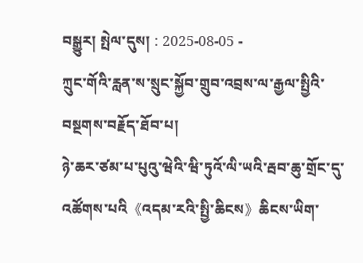བསྒྱུར། སྤེལ་དུས། : 2025-08-05 -
ཀྲུང་གོའི་རླན་ས་སྲུང་སྐྱོབ་གྲུབ་འབྲས་ལ་རྒྱལ་སྤྱིའི་བསྔགས་བརྗོད་ཐོབ་པ།
ཉེ་ཆར་ཙམ་པ་པུའུ་ཝེའི་ཝི་ཏུའོ་ལི་ཡའི་རྦབ་ཆུ་གྲོང་དུ་འཚོགས་པའི《འདམ་རའི་སྤྱི་ཆིངས》ཆིངས་ཡིག་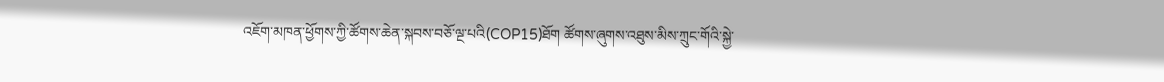འཇོག་མཁན་ཕྱོགས་ཀྱི་ཚོགས་ཆེན་སྐབས་བཅོ་ལྔ་པའི(COP15)ཐོག ཚོགས་ཞུགས་འཐུས་མིས་ཀྲུང་གོའི་སྐྱེ་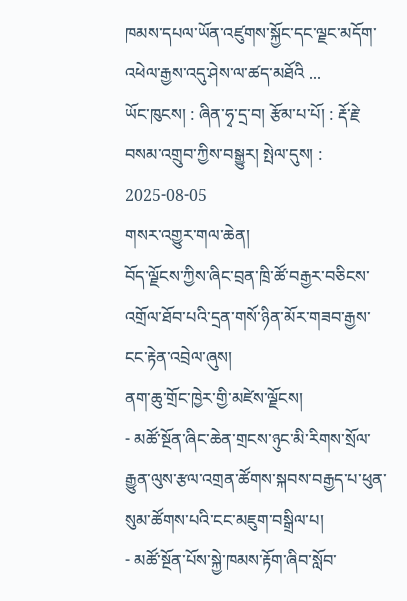ཁམས་དཔལ་ཡོན་འཛུགས་སྐྱོང་དང་ལྗང་མདོག་འཕེལ་རྒྱས་འདུ་ཤེས་ལ་ཚད་མཐོའི ...
ཡོང་ཁུངས། : ཞིན་ཧྭ་དྲ་བ། རྩོམ་པ་པོ། : རྡོ་རྗེ་བསམ་འགྲུབ་ཀྱིས་བསྒྱུར། སྤེལ་དུས། : 2025-08-05
གསར་འགྱུར་གལ་ཆེན།
བོད་ལྗོངས་ཀྱིས་ཞིང་བྲན་ཁྲི་ཚོ་བརྒྱར་བཅིངས་འགྲོལ་ཐོབ་པའི་དྲན་གསོ་ཉིན་མོར་གཟབ་རྒྱས་ངང་རྟེན་འབྲེལ་ཞུས།
ནག་ཆུ་གྲོང་ཁྱེར་གྱི་མཛེས་ལྗོངས།
- མཚོ་སྔོན་ཞིང་ཆེན་གྲངས་ཉུང་མི་རིགས་སྲོལ་རྒྱུན་ལུས་རྩལ་འགྲན་ཚོགས་སྐབས་བརྒྱད་པ་ཕུན་སུམ་ཚོགས་པའི་ངང་མཇུག་བསྒྲིལ་པ།
- མཚོ་སྔོན་པོས་སྐྱེ་ཁམས་རྟོག་ཞིབ་སློབ་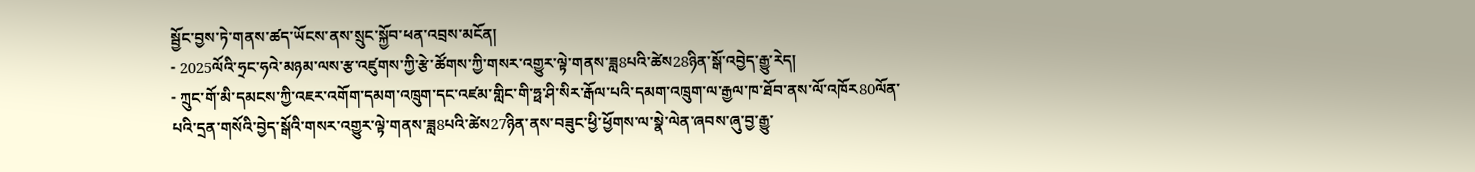སྦྱོང་བྱས་ཏེ་གནས་ཚད་ཡོངས་ནས་སྲུང་སྐྱོབ་ཕན་འབྲས་མངོན།
- 2025ལོའི་ཧྲང་ཧའེ་མཉམ་ལས་རྩ་འཛུགས་ཀྱི་རྩེ་ཚོགས་ཀྱི་གསར་འགྱུར་ལྟེ་གནས་ཟླ8པའི་ཚེས28ཉིན་སྒོ་འབྱེད་རྒྱུ་རེད།
- ཀྲུང་གོ་མི་དམངས་ཀྱི་འཇར་འགོག་དམག་འཁྲུག་དང་འཛམ་གླིང་གི་ཧྥ་ཤི་སིར་རྒོལ་པའི་དམག་འཁྲུག་ལ་རྒྱལ་ཁ་ཐོབ་ནས་ལོ་འཁོར80ལོན་པའི་དྲན་གསོའི་བྱེད་སྒོའི་གསར་འགྱུར་ལྟེ་གནས་ཟླ8པའི་ཚེས27ཉིན་ནས་བཟུང་ཕྱི་ཕྱོགས་ལ་སྣེ་ལེན་ཞབས་ཞུ་བྱ་རྒྱུ་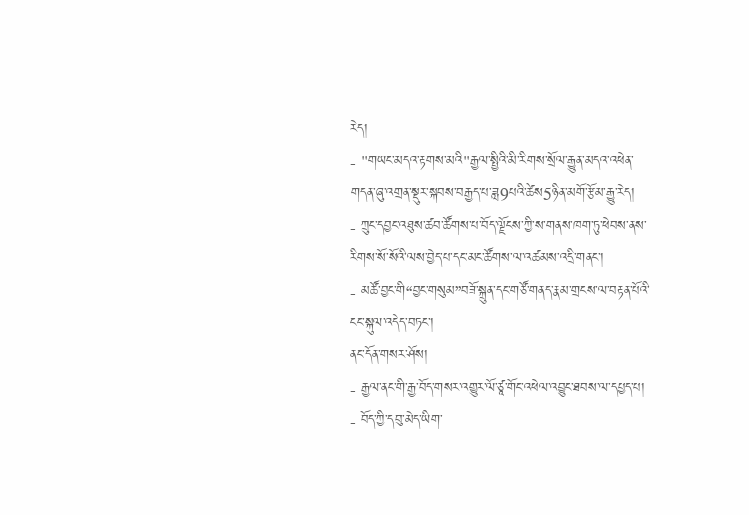རེད།
- "གཡང་མདའ་རྟགས་མའི"རྒྱལ་སྤྱིའི་མི་རིགས་སྲོལ་རྒྱུན་མདའ་འཕེན་གདན་ཞུ་འགྲན་སྡུར་སྐབས་བརྒྱད་པ་ཟླ9པའི་ཚེས5ཉིན་མགོ་རྩོམ་རྒྱུ་རེད།
- ཀྲུང་དབྱང་འཐུས་ཚབ་ཚོགས་པ་བོད་ལྗོངས་ཀྱི་ས་གནས་ཁག་ཏུ་ཕེབས་ནས་རིགས་སོ་སོའི་ལས་བྱེད་པ་དང་མང་ཚོགས་ལ་འཚམས་འདྲི་གནང་།
- མཚོ་བྱང་གི“བྱང་གསུམ”བཟོ་སྐྲུན་དང་གཙོ་གནད་རྣམ་གྲངས་ལ་བརྟན་པོའི་ངང་སྐུལ་འདེད་བཏང་།
ནང་དོན་གསར་ཤོས།
- རྒྱལ་ནང་གི་རྒྱ་བོད་གསར་འགྱུར་ལོ་ཙཱ་གོང་འཕེལ་འབྱུང་ཐབས་ལ་དཔྱད་པ།
- བོད་ཀྱི་དབུ་མེད་ཡིག་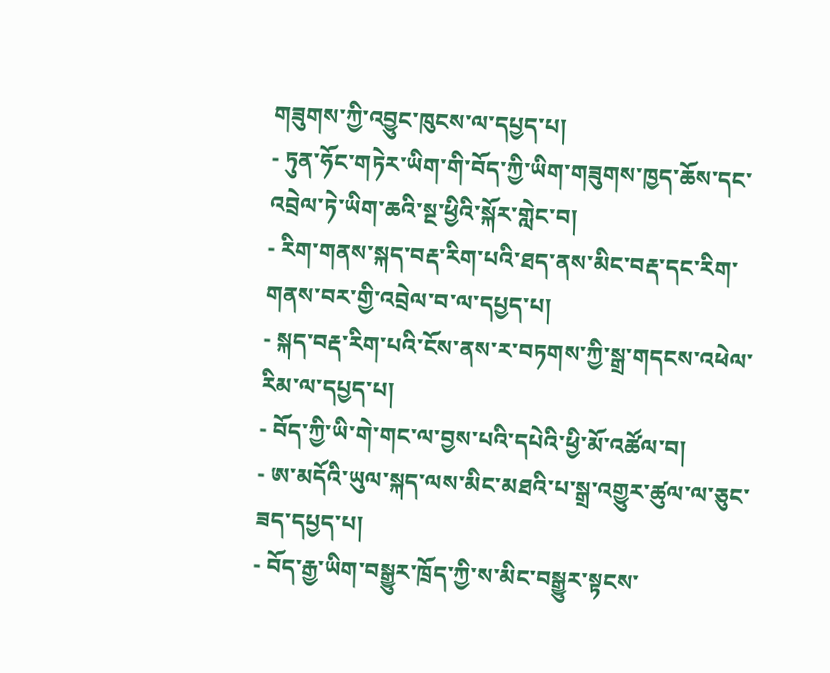གཟུགས་ཀྱི་འབྱུང་ཁུངས་ལ་དཔྱད་པ།
- ཏུན་ཧོང་གཏེར་ཡིག་གི་བོད་ཀྱི་ཡིག་གཟུགས་ཁྱད་ཆོས་དང་འབྲེལ་ཏེ་ཡིག་ཆའི་སྔ་ཕྱིའི་སྐོར་གླེང་བ།
- རིག་གནས་སྐད་བརྡ་རིག་པའི་ཐད་ནས་མིང་བརྡ་དང་རིག་གནས་བར་གྱི་འབྲེལ་བ་ལ་དཔྱད་པ།
- སྐད་བརྡ་རིག་པའི་ངོས་ནས་ར་བཏགས་ཀྱི་སྒྲ་གདངས་འཕེལ་རིམ་ལ་དཔྱད་པ།
- བོད་ཀྱི་ཡི་གེ་གང་ལ་བྱས་པའི་དཔེའི་ཕྱི་མོ་འཚོལ་བ།
- ཨ་མདོའི་ཡུལ་སྐད་ལས་མིང་མཐའི་པ་སྒྲ་འགྱུར་ཚུལ་ལ་ཅུང་ཟད་དཔྱད་པ།
- བོད་རྒྱ་ཡིག་བསྒྱུར་ཁྲོད་ཀྱི་ས་མིང་བསྒྱུར་སྟངས་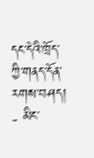དང་དེའི་ཁྲོད་ཀྱི་གནད་དོན་རགས་བཤད།
- མིང་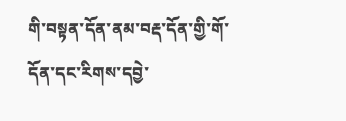གི་བསྟན་དོན་ནམ་བརྡ་དོན་གྱི་གོ་དོན་དང་རིགས་དབྱེ་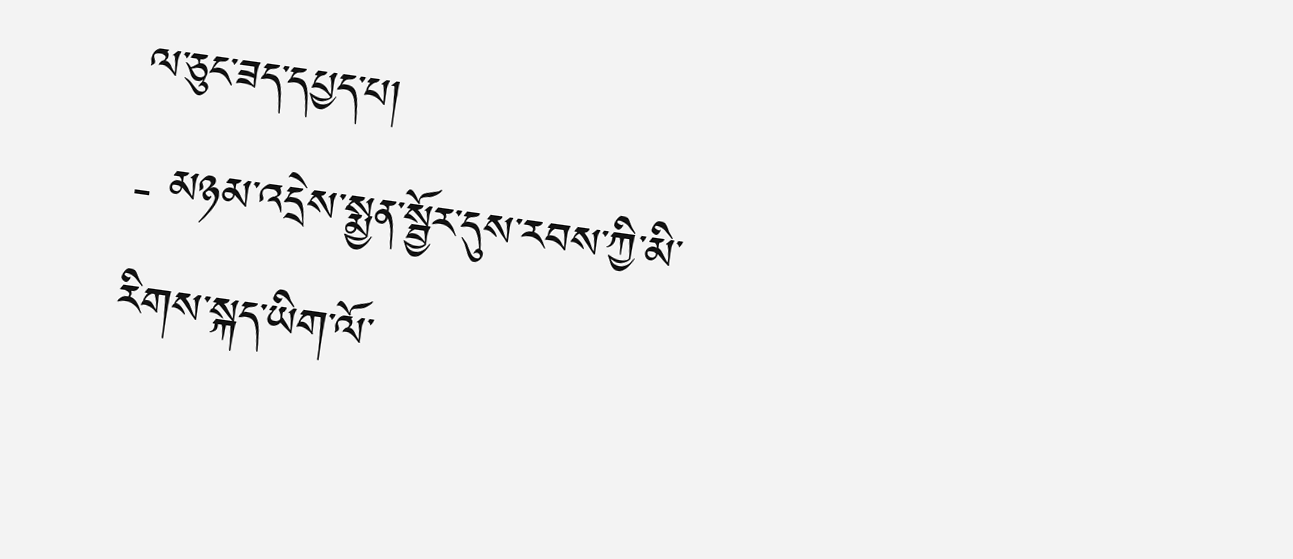ལ་ཅུང་ཟད་དཔྱད་པ།
- མཉམ་འདྲེས་སྨྱན་སྦྱོར་དུས་རབས་ཀྱི་མི་རིགས་སྐད་ཡིག་ལོ་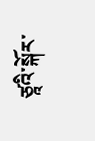ཙཱའི་སྐོར་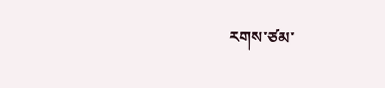རགས་ཙམ་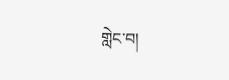གླེང་བ།